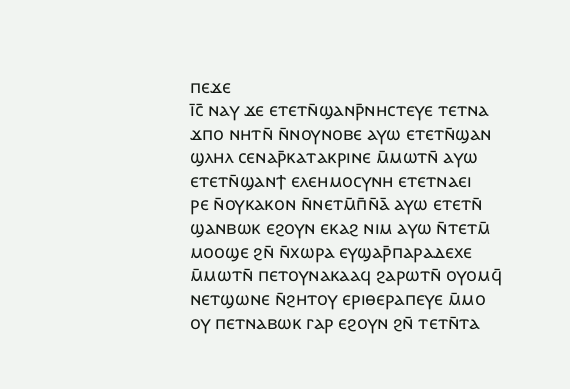ⲡⲉϫⲉ
ⲓ̄ⲥ̄ ⲛⲁⲩ ϫⲉ ⲉⲧⲉⲧⲛ̄ϣⲁⲛⲣ̄ⲛⲏⲥⲧⲉⲩⲉ ⲧⲉⲧⲛⲁ
ϫⲡⲟ ⲛⲏⲧⲛ̄ ⲛ̄ⲛⲟⲩⲛⲟⲃⲉ ⲁⲩⲱ ⲉⲧⲉⲧⲛ̄ϣⲁⲛ
ϣⲗⲏⲗ ⲥⲉⲛⲁⲣ̄ⲕⲁⲧⲁⲕⲣⲓⲛⲉ ⲙ̄ⲙⲱⲧⲛ̄ ⲁⲩⲱ
ⲉⲧⲉⲧⲛ̄ϣⲁⲛϯ ⲉⲗⲉⲏⲙⲟⲥⲩⲛⲏ ⲉⲧⲉⲧⲛⲁⲉⲓ
ⲣⲉ ⲛ̄ⲟⲩⲕⲁⲕⲟⲛ ⲛ̄ⲛⲉⲧⲙ̄ⲡ̄ⲛ̄ⲁ̄ ⲁⲩⲱ ⲉⲧⲉⲧⲛ̄
ϣⲁⲛⲃⲱⲕ ⲉϩⲟⲩⲛ ⲉⲕⲁϩ ⲛⲓⲙ ⲁⲩⲱ ⲛ̄ⲧⲉⲧⲙ̄
ⲙⲟⲟϣⲉ ϩⲛ̄ ⲛ̄ⲭⲱⲣⲁ ⲉⲩϣⲁⲣ̄ⲡⲁⲣⲁⲇⲉⲭⲉ
ⲙ̄ⲙⲱⲧⲛ̄ ⲡⲉⲧⲟⲩⲛⲁⲕⲁⲁϥ ϩⲁⲣⲱⲧⲛ̄ ⲟⲩⲟⲙϥ̄
ⲛⲉⲧϣⲱⲛⲉ ⲛ̄ϩⲏⲧⲟⲩ ⲉⲣⲓⲑⲉⲣⲁⲡⲉⲩⲉ ⲙ̄ⲙⲟ
ⲟⲩ ⲡⲉⲧⲛⲁⲃⲱⲕ ⲅⲁⲣ ⲉϩⲟⲩⲛ ϩⲛ̄ ⲧⲉⲧⲛ̄ⲧⲁ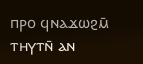ⲡⲣⲟ ϥⲛⲁϫⲱϩⲙ̄ ⲧⲏⲩⲧⲛ̄ ⲁⲛ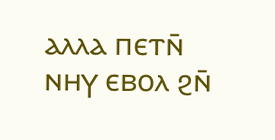ⲁⲗⲗⲁ ⲡⲉⲧⲛ̄
ⲛⲏⲩ ⲉⲃⲟⲗ ϩⲛ̄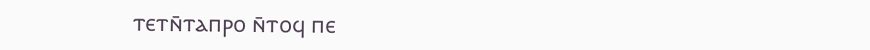ⲧⲉⲧⲛ̄ⲧⲁⲡⲣⲟ ⲛ̄ⲧⲟϥ ⲡⲉ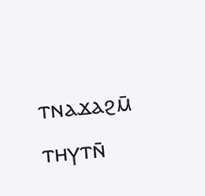ⲧⲛⲁϫⲁϩⲙ̄ ⲧⲏⲩⲧⲛ̄